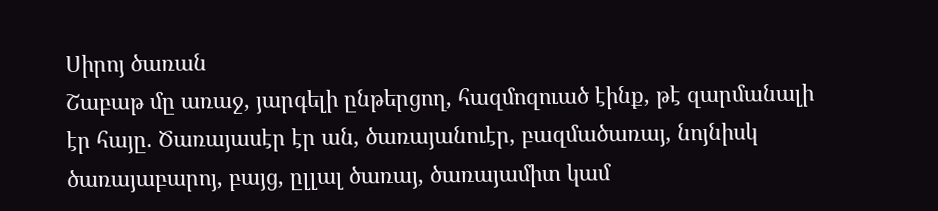Սիրոյ ծառան
Շաբաթ մը առաջ, յարգելի ընթերցող, հազմոզուած էինք, թէ զարմանալի էր հայը. Ծառայասէր էր ան, ծառայանուէր, բազմածառայ, նոյնիսկ ծառայաբարոյ, բայց, ըլլալ ծառայ, ծառայամիտ կամ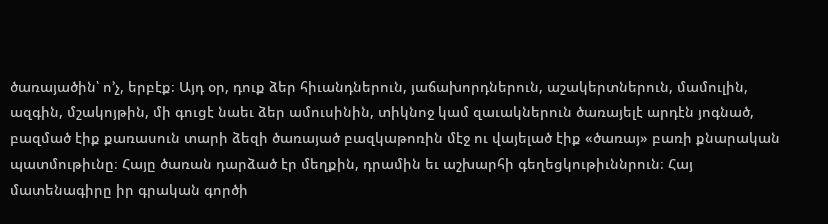ծառայածին՝ ո՚չ, երբէք։ Այդ օր, դուք ձեր հիւանդներուն, յաճախորդներուն, աշակերտներուն, մամուլին, ազգին, մշակոյթին, մի գուցէ նաեւ ձեր ամուսինին, տիկնոջ կամ զաւակներուն ծառայելէ արդէն յոգնած, բազմած էիք քառասուն տարի ձեզի ծառայած բազկաթոռին մէջ ու վայելած էիք «ծառայ» բառի քնարական պատմութիւնը։ Հայը ծառան դարձած էր մեղքին, դրամին եւ աշխարհի գեղեցկութիւննրուն։ Հայ մատենագիրը իր գրական գործի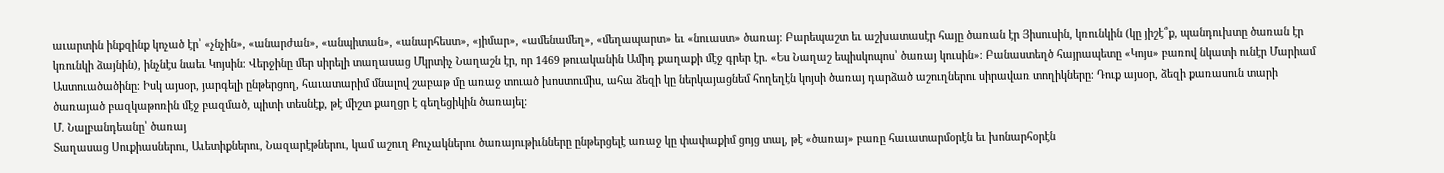աւարտին ինքզինք կոչած էր՝ «չնչին», «անարժան», «անպիտան», «անարհեստ», «յիմար», «ամենամեղ», «մեղապարտ» եւ «նուաստ» ծառայ։ Բարեպաշտ եւ աշխատասէր հայը ծառան էր Յիսուսին, կռունկին (կը յիշէ՞ք, պանդուխտը ծառան էր կռունկի ձայնին), ինչնէս նաեւ Կոյսին։ Վերջինը մեր սիրելի տաղասաց Մկրտիչ Նաղաշն էր, որ 1469 թուականին Ամիդ քաղաքի մէջ գրեր էր. «Ես Նաղաշ եպիսկոպոս՝ ծառայ կուսին»։ Բանաստեղծ հայրապետը «Կոյս» բառով նկատի ունէր Մարիամ Աստուածածինը։ Իսկ այսօր, յարգելի ընթերցող, հաւատարիմ մնալով շաբաթ մը առաջ տուած խոստումիս, ահա ձեզի կը ներկայացնեմ հողեղէն կոյսի ծառայ դարձած աշուղներու սիրավառ տողիկները։ Դուք այսօր, ձեզի քառասուն տարի ծառայած բազկաթոռին մէջ բազմած, պիտի տեսնէք, թէ միշտ քաղցր է գեղեցիկին ծառայել։
Մ. Նալբանդեանը՝ ծառայ
Տաղասաց Սուքիասներու, Աւետիքներու, Նազարէթներու, կամ աշուղ Քուչակներու ծառայութիւնները ընթերցելէ առաջ կը փափաքիմ ցոյց տալ, թէ «ծառայ» բառը հաւատարմօրէն եւ խոնարհօրէն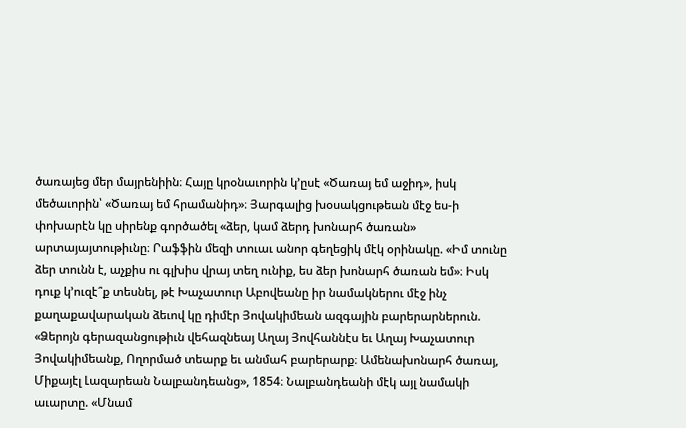ծառայեց մեր մայրենիին։ Հայը կրօնաւորին կ’ըսէ «Ծառայ եմ աջիդ», իսկ մեծաւորին՝ «Ծառայ եմ հրամանիդ»։ Յարգալից խօսակցութեան մէջ ես-ի փոխարէն կը սիրենք գործածել «ձեր, կամ ձերդ խոնարհ ծառան» արտայայտութիւնը։ Րաֆֆին մեզի տուաւ անոր գեղեցիկ մէկ օրինակը. «Իմ տունը ձեր տունն է, աչքիս ու գլխիս վրայ տեղ ունիք, ես ձեր խոնարհ ծառան եմ»։ Իսկ դուք կ’ուզէ՞ք տեսնել, թէ Խաչատուր Աբովեանը իր նամակներու մէջ ինչ քաղաքավարական ձեւով կը դիմէր Յովակիմեան ազգային բարերարներուն. «Ձերոյն գերազանցութիւն վեհազնեայ Աղայ Յովհաննէս եւ Աղայ Խաչատուր Յովակիմեանք, Ողորմած տեարք եւ անմահ բարերարք։ Ամենախոնարհ ծառայ, Միքայէլ Լազարեան Նալբանդեանց», 1854։ Նալբանդեանի մէկ այլ նամակի աւարտը. «Մնամ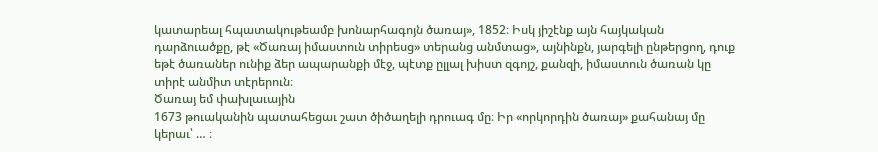կատարեալ հպատակութեամբ խոնարհագոյն ծառայ», 1852։ Իսկ յիշէնք այն հայկական դարձուածքը, թէ «Ծառայ իմաստուն տիրեսց» տերանց անմտաց», այնինքն, յարգելի ընթերցող, դուք եթէ ծառաներ ունիք ձեր ապարանքի մէջ, պէտք ըլլալ խիստ զգոյշ, քանզի, իմաստուն ծառան կը տիրէ անմիտ տէրերուն։
Ծառայ եմ փախլաւային
1673 թուականին պատահեցաւ շատ ծիծաղելի դրուագ մը։ Իր «որկորդին ծառայ» քահանայ մը կերաւ՝ … ։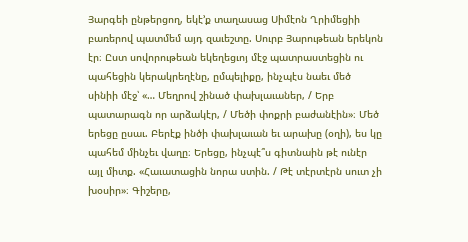Յարգեի ընթերցող, եկէ՚ք տաղասաց Սիմէոն Ղրիմեցիի բառերով պատմեմ այդ զաւեշտը. Սուրբ Յարութեան երեկոն էր։ Ըստ սովորութեան եկեղեցւոյ մէջ պատրաստեցին ու պահեցին կերակրեղէնը, ըմպելիքը, ինչպէս նաեւ մեծ սինիի մէջ՝ «… Մեղրով շինած փախլաւաներ, / Երբ պատարագն որ արձակէր, / Մեծի փոքրի բաժանէին»։ Մեծ երեցը ըսաւ. Բերէք ինծի փախլաւան եւ արախը (օղի), ես կը պահեմ մինչեւ վաղը։ Երեցը, ինչպէ՞ս գիտնաին թէ ունէր այլ միտք. «Հաւատացին նորա ստին. / Թէ տէրտէրն սուտ չի խօսիր»։ Գիշերը,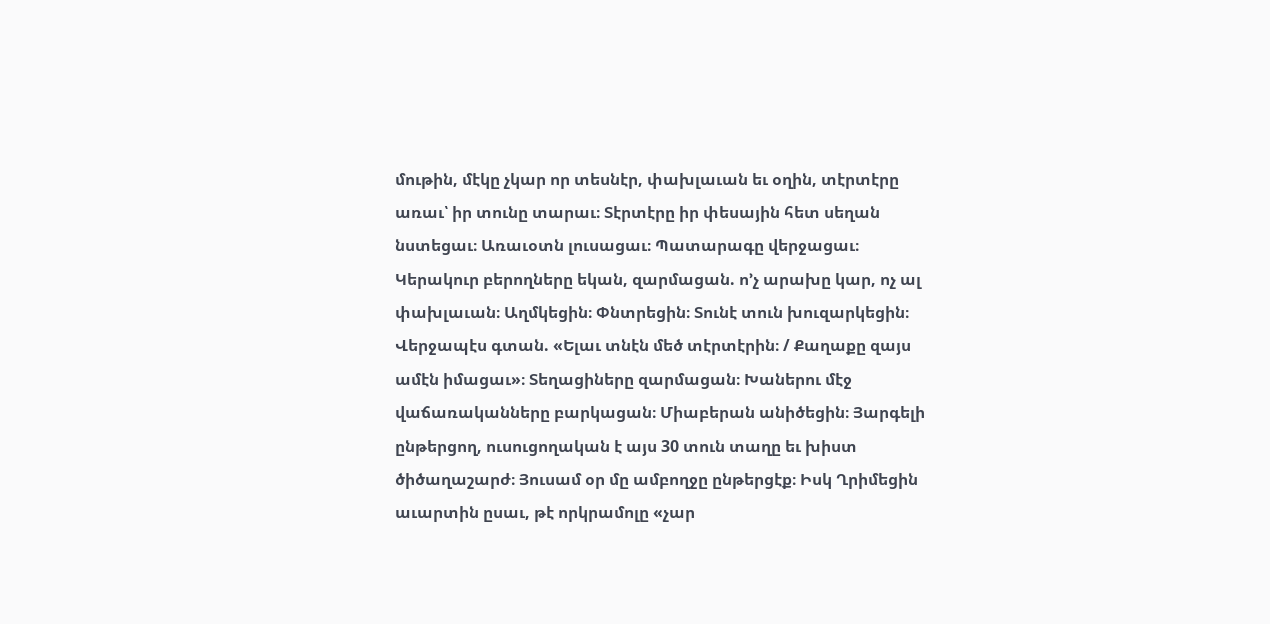մութին, մէկը չկար որ տեսնէր, փախլաւան եւ օղին, տէրտէրը առաւ՝ իր տունը տարաւ։ Տէրտէրը իր փեսային հետ սեղան նստեցաւ։ Առաւօտն լուսացաւ։ Պատարագը վերջացաւ։ Կերակուր բերողները եկան, զարմացան. ո՚չ արախը կար, ոչ ալ փախլաւան։ Աղմկեցին։ Փնտրեցին։ Տունէ տուն խուզարկեցին։ Վերջապէս գտան. «Ելաւ տնէն մեծ տէրտէրին։ / Քաղաքը զայս ամէն իմացաւ»։ Տեղացիները զարմացան։ Խաներու մէջ վաճառականները բարկացան։ Միաբերան անիծեցին։ Յարգելի ընթերցող, ուսուցողական է այս 30 տուն տաղը եւ խիստ ծիծաղաշարժ։ Յուսամ օր մը ամբողջը ընթերցէք։ Իսկ Ղրիմեցին աւարտին ըսաւ, թէ որկրամոլը «չար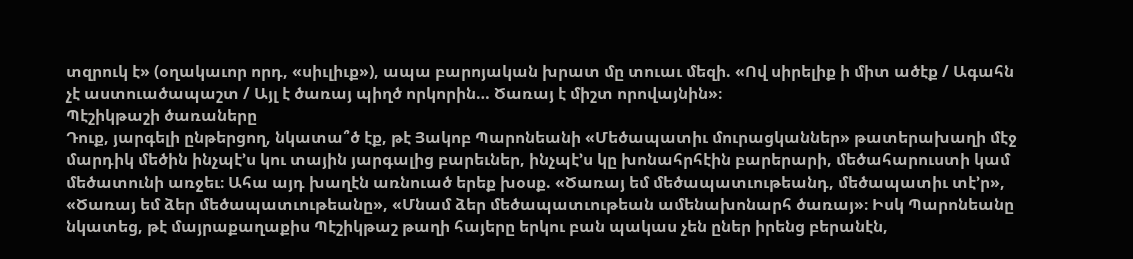տզրուկ է» (օղակաւոր որդ, «սիւլիւք»), ապա բարոյական խրատ մը տուաւ մեզի. «Ով սիրելիք ի միտ ածէք / Ագահն չէ աստուածապաշտ / Այլ է ծառայ պիղծ որկորին… Ծառայ է միշտ որովայնին»։
Պէշիկթաշի ծառաները
Դուք, յարգելի ընթերցող, նկատա՞ծ էք, թէ Յակոբ Պարոնեանի «Մեծապատիւ մուրացկաններ» թատերախաղի մէջ մարդիկ մեծին ինչպէ՚ս կու տային յարգալից բարեւներ, ինչպէ՚ս կը խոնահրհէին բարերարի, մեծահարուստի կամ մեծատունի առջեւ։ Ահա այդ խաղէն առնուած երեք խօսք. «Ծառայ եմ մեծապատւութեանդ, մեծապատիւ տէ՚ր», «Ծառայ եմ ձեր մեծապատւութեանը», «Մնամ ձեր մեծապատւութեան ամենախոնարհ ծառայ»։ Իսկ Պարոնեանը նկատեց, թէ մայրաքաղաքիս Պէշիկթաշ թաղի հայերը երկու բան պակաս չեն ըներ իրենց բերանէն,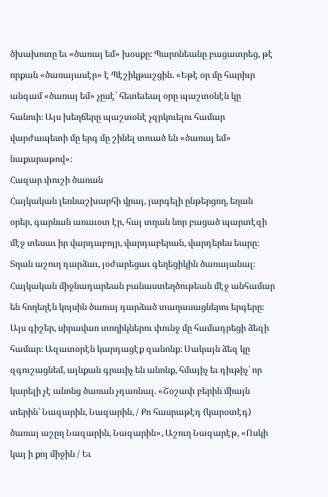ծխախոտը եւ «ծառայ եմ» խօսքը։ Պարոնեանը բացատրեց, թէ որքան «ծառայասէր» է Պէշիկթաշցին. «Եթէ օր մը հարիւր անգամ «ծառայ եմ» չըսէ՝ հետեւեալ օրը պաշտօնէն կը հանուի։ Այս խեղճերը պաշտօնէ չզրկուելու համար վարժապետի մը երգ մը շինել տուած են «ծառայ եմ» նաքարաթով»։
Հազար փուշի ծառան
Հայկական լեռնաշխարհի վրայ, յարգելի ընթերցող, եղան օրեր, գարնան առաւօտ էր, հայ տղան նոր բացած պարտէզի մէջ տեսաւ իր վարդաբոյր, վարդաբերան, վարդերես եարը։ Տղան աշուղ դարձաւ, յօժարեցաւ գեղեցիկին ծառայանալ։ Հայկական միջնադարեան բանաստեղծութեան մէջ անհամար են հողեղէն կոյսին ծառայ դարձած տաղասացներու երգերը։ Այս գիշեր, սիրավառ տողիկներու փունջ մը համադրեցի ձեզի համար։ Ազատօրէն կարդացէք զանոնք։ Սակայն ձեզ կը զգուշացնեմ, այնքան գրաւիչ են անոնք, հմայիչ եւ դիւթիչ՝ որ կարելի չէ անոնց ծառան չդառնալ. «Շօշափ բերին միայն տերին՝ Նազարին, Նազարին, / Քո հասրաթէդ (կարօտէդ) ծառայ աշըղ Նազարին, Նազարին», Աշուղ Նազարէթ, «Ոսկի կայ ի քոյ միջին / Եւ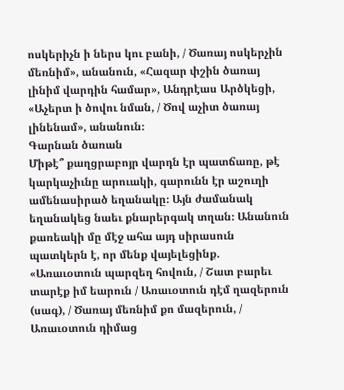ոսկերիչն ի ներս կու բանի, / Ծառայ ոսկերչին մեռնիմ», անանուն, «Հազար փշին ծառայ լինիմ վարդին համար», Անդրէաս Արծկեցի, «Աչերտ ի ծովու նման, / Ծով աչիտ ծառայ լինենամ», անանուն։
Գարնան ծառան
Միթէ՞ քաղցրաբոյր վարդն էր պատճառը, թէ կարկաչիւնը արուակի, գարունն էր աշուղի ամենասիրած եղանակը։ Այն ժամանակ եղանակեց նաեւ քնարերգակ տղան։ Անանուն քառեակի մը մէջ ահա այդ սիրասուն պատկերն է, որ մենք վայելեցինք. «Առաւօտուն պարզեղ հովուն, / Շատ բարեւ տարէք իմ եարուն / Առաւօտուն դէմ ղազերուն (սագ), / Ծառայ մեռնիմ քո մազերուն, / Առաւօտուն դիմաց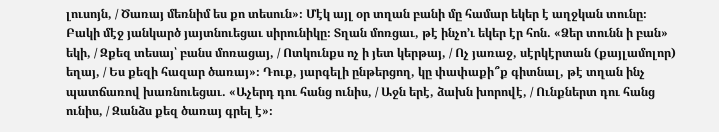լուսոյն, / Ծառայ մեռնիմ ես քո տեսուն»։ Մէկ այլ օր տղան բանի մը համար եկեր է աղջկան տունը։ Բակի մէջ յանկարծ յայտնուեցաւ սիրունիկը։ Տղան մոռցաւ, թէ ինչո՚ւ եկեր էր հոն. «Ձեր տունն ի բան» եկի, / Զքեզ տեսայ՝ բանս մոռացայ, / Ոտկունքս ոչ ի յետ կերթայ, / Ոչ յառաջ, սէրկէրտան (քայլամոլոր) եղայ, / Ես քեզի հազար ծառայ»։ Դուք, յարգելի ընթերցող, կը փափաքի՞ք գիտնալ, թէ տղան ինչ պատճառով խառնուեցաւ. «Աչերդ դու հանց ունիս, / Աջն երէ, ձախն խորովէ, / Ունքներտ դու հանց ունիս, / Զանձս քեզ ծառայ գրել է»։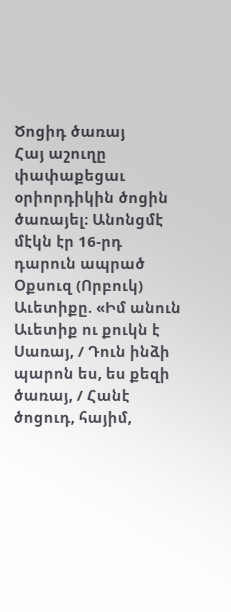Ծոցիդ ծառայ
Հայ աշուղը փափաքեցաւ օրիորդիկին ծոցին ծառայել։ Անոնցմէ մէկն էր 16-րդ դարուն ապրած Օքսուզ (Որբուկ) Աւետիքը. «Իմ անուն Աւետիք ու քուկն է Սառայ, / Դուն ինձի պարոն ես, ես քեզի ծառայ, / Հանէ ծոցուդ, հայիմ,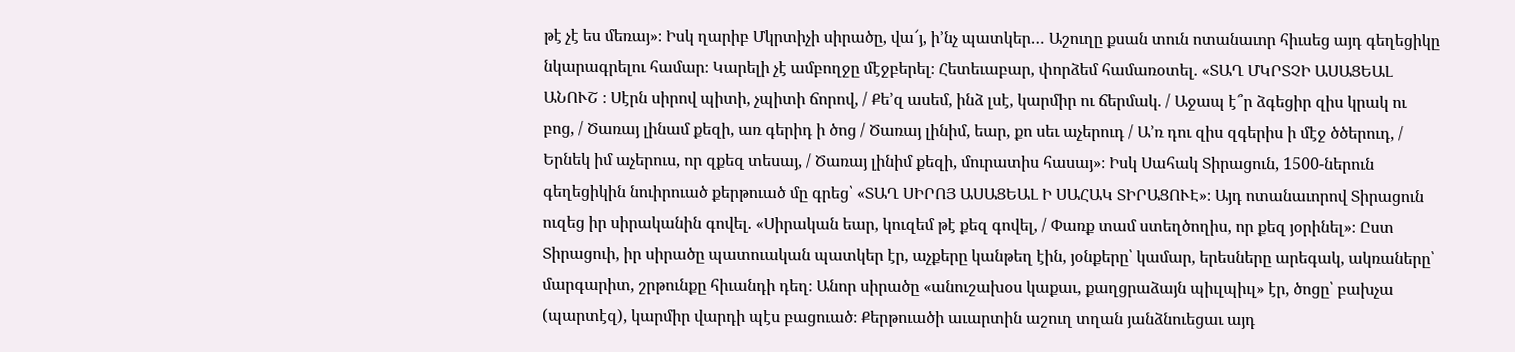թէ չէ ես մեռայ»։ Իսկ ղարիբ Մկրտիչի սիրածը, վա՜յ, ի՚նչ պատկեր… Աշուղը քսան տուն ոտանաւոր հիւսեց այդ գեղեցիկը նկարագրելու համար։ Կարելի չէ ամբողջը մէջբերել։ Հետեւաբար, փորձեմ համառօտել. «ՏԱՂ ՄԿՐՏՉԻ ԱՍԱՑԵԱԼ ԱՆՈՒՇ ։ Սէրն սիրով պիտի, չպիտի ճորով, / Քե՚զ ասեմ, ինձ լսէ, կարմիր ու ճերմակ. / Աջապ է՞ր ձգեցիր զիս կրակ ու բոց, / Ծառայ լինամ քեզի, առ գերիդ ի ծոց / Ծառայ լինիմ, եար, քո սեւ աչերուդ / Ա՚ռ դու զիս զգերիս ի մէջ ծծերուդ, / Երնեկ իմ աչերուս, որ զքեզ տեսայ, / Ծառայ լինիմ քեզի, մուրատիս հասայ»։ Իսկ Սահակ Տիրացուն, 1500-ներուն գեղեցիկին նուիրուած քերթուած մը գրեց՝ «ՏԱՂ ՍԻՐՈՅ ԱՍԱՑԵԱԼ Ի ՍԱՀԱԿ ՏԻՐԱՑՈՒԷ»։ Այդ ոտանաւորով Տիրացուն ուզեց իր սիրականին գովել. «Սիրական եար, կուզեմ թէ քեզ գովել, / Փառք տամ ստեղծողիս, որ քեզ յօրինել»։ Ըստ Տիրացուի, իր սիրածը պատուական պատկեր էր, աչքերը կանթեղ էին, յօնքերը՝ կամար, երեսները արեգակ, ակռաները՝ մարգարիտ, շրթունքը հիւանդի դեղ։ Անոր սիրածը «անուշախօս կաքաւ, քաղցրաձայն պիւլպիւլ» էր, ծոցը՝ բախչա (պարտէզ), կարմիր վարդի պէս բացուած։ Քերթուածի աւարտին աշուղ տղան յանձնուեցաւ այդ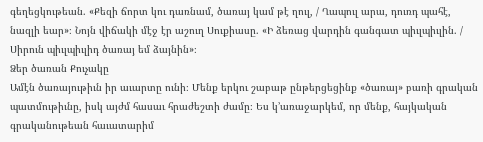գեղեցկութեան. «Քեզի ճորտ կու դառնամ, ծառայ կամ թէ ղուլ, / Ղապուլ արա, դուռդ պահէ, նազլի եար»։ Նոյն վիճակի մէջ էր աշուղ Սուքիասը. «Ի ձեռաց վարդին գանգատ պիւլպիւլին. / Սիրուն պիւլպիւլիդ ծառայ եմ ձայնին»։
Ձեր ծառան Քուչակը
Ամէն ծառայութիւն իր աւարտը ունի։ Մենք երկու շաբաթ ընթերցեցինք «ծառայ» բառի գրական պատմութիւնը, իսկ այժմ հասաւ հրաժեշտի ժամը։ Ես կ’առաջարկեմ, որ մենք, հայկական գրականութեան հաւատարիմ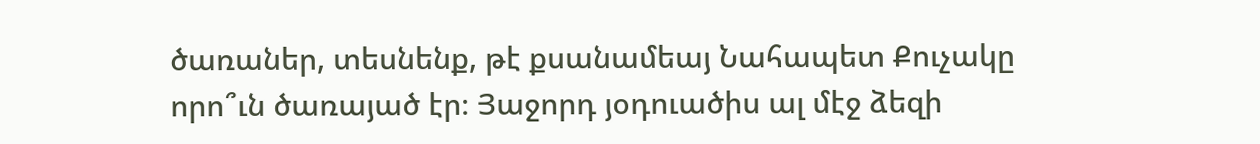ծառաներ, տեսնենք, թէ քսանամեայ Նահապետ Քուչակը որո՞ւն ծառայած էր։ Յաջորդ յօդուածիս ալ մէջ ձեզի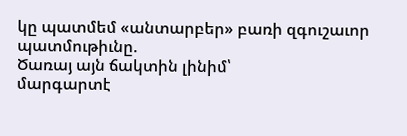կը պատմեմ «անտարբեր» բառի զգուշաւոր պատմութիւնը.
Ծառայ այն ճակտին լինիմ՝
մարգարտէ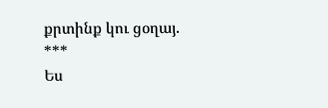քրտինք կու ցօղայ.
***
Ես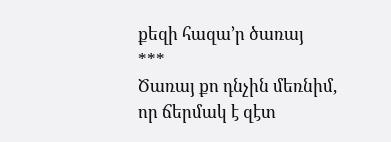քեզի հազա՚ր ծառայ
***
Ծառայ քո դնչին մեռնիմ,
որ ճերմակ է զէտ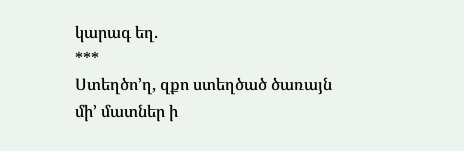կարագ եղ.
***
Ստեղծո՚ղ, զքո ստեղծած ծառայն
մի՚ մատներ ի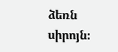ձեռն սիրոյն։